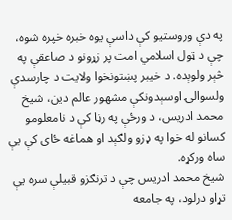په دې وروستیو کې داسې یوه خبره خپره شوه، چې د ټول اسلامي امت پر زړونو د صاعقې په څېر ولوېده. د خیبر پښتونخوا ولایت د چارسدې ولسوالۍ اوسېدونکې مشهور عالم دین، شیخ محمد ادریس، د ورځې په رڼا کې د نامعلومو کسانو له خوا په ډزو ولګېد او هماغه ځای کې یې ساه ورکړه.
شیخ محمد ادریس چې د ترنګزو قبیلې سره یې تړاو درلود، په جامعه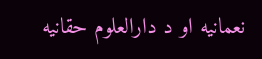نعمانیه او د دارالعلوم حقانیه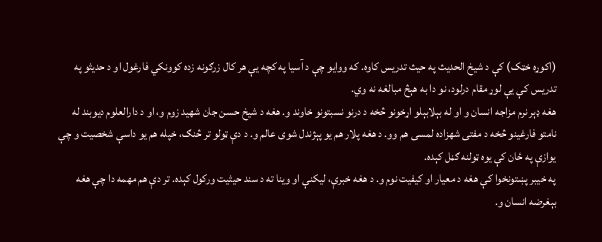(اکوړه خټک) کې د شیخ الحدیث په حیث تدریس کاوه. که ووایو چې د آسیا په کچه یې هر کال زرګونه زده کوونکي فارغول او د حدیثو په تدریس کې یې لوړ مقام درلود، نو دا به هېڅ مبالغه نه وي.
هغه ډېر نرم مزاجه انسان و او له بېلابېلو اړخونو څخه د درنو نسبتونو خاوند و. هغه د شیخ حسن جان شهید زوم و، او د دارالعلوم دیوبند له نامتو فارغینو څخه د مفتی شهزاده لمسی هم وو. د هغه پلار هم یو پېژندل شوی عالم و. د دې ټولو تر څنګ، خپله هم یو داسې شخصیت و چې یوازې په ځان کې یوه ټولنه ګڼل کېده.
په خیبر پښتونخوا کې هغه د معیار او کیفیت نوم و. د هغه خبرې، لیکنې او وینا ته د سند حیثیت ورکول کېده. تر دې هم مهمه دا چې هغه بېغرضه انسان و.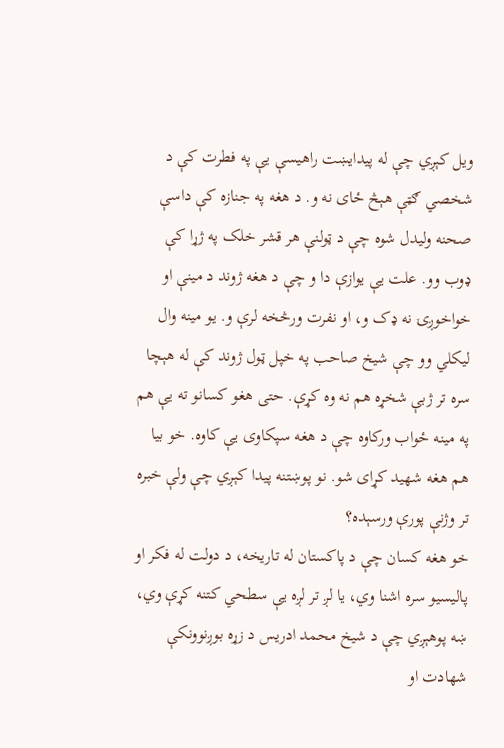ویل کېږي چې له پیدایښت راهیسې یې په فطرت کې د شخصي ګټې هېڅ ځای نه و. د هغه په جنازه کې داسې صحنه ولیدل شوه چې د ټولنې هر قشر خلک په ژړا کې ډوب وو. علت یې یوازې دا و چې د هغه ژوند د مینې او خواخوږۍ نه ډک و، او نفرت ورڅخه لرې و. یو مینه وال لیکلي وو چې شیخ صاحب په خپل ټول ژوند کې له هېچا سره تر ژبې شخړه هم نه وه کړې. حتی هغو کسانو ته یې هم په مینه ځواب ورکاوه چې د هغه سپکاوی یې کاوه. خو بیا هم هغه شهید کړای شو. نو پوښتنه پیدا کېږي چې ولې خبره تر وژنې پورې ورسېده؟
خو هغه کسان چې د پاکستان له تاریخه، د دولت له فکر او پالیسیو سره اشنا وي، یا لږ تر لږه یې سطحي کتنه کړې وي، ښه پوهېږي چې د شیخ محمد ادریس د زړه بوږنوونکې شهادت او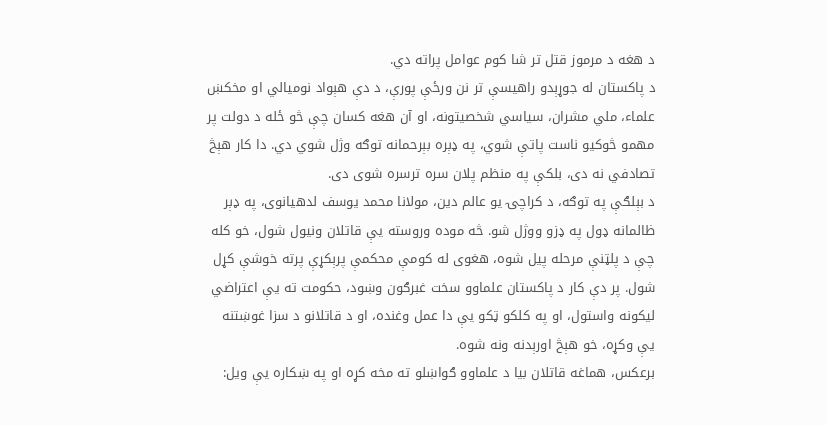د هغه د مرموز قتل تر شا کوم عوامل پراته دي.
د پاکستان له جوړېدو راهیسې تر نن ورځې پورې، د دې هېواد نومیالي او مخکښ علماء، ملي مشران، سیاسي شخصیتونه، او آن هغه کسان چې څو ځله د دولت پر مهمو څوکیو ناست پاتې شوي، په ډېره بېرحمانه توګه وژل شوي دي. دا کار هېڅ تصادفي نه دی، بلکې په منظم پلان سره ترسره شوی دی.
د بېلګې په توګه، د کراچۍ یو عالم دین، مولانا محمد یوسف لدھیانوی، په ډېر ظالمانه ډول په ډزو ووژل شو. څه موده وروسته یې قاتلان ونیول شول، خو کله چې د پلټنې مرحله پیل شوه، هغوی له کومې محکمې پرېکړې پرته خوشې کړل شول. پر دې کار د پاکستان علماوو سخت غبرګون وښود، حکومت ته یې اعتراضي لیکونه واستول، او په کلکو ټکو یې دا عمل وغنده، او د قاتلانو د سزا غوښتنه یې وکړه، خو هېڅ اورېدنه ونه شوه.
برعکس، هماغه قاتلان بیا د علماوو ګواښلو ته مخه کړه او په ښکاره یې ویل: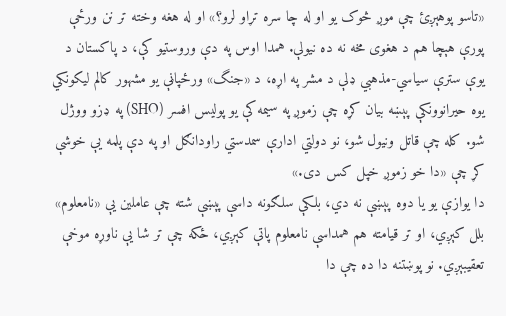«تاسو پوهېږئ چې موږ څوک یو او له چا سره تړاو لرو؟» او له هغه وخته تر نن ورځې پورې هېچا هم د هغوی مخه نه ده نیولې. همدا اوس په دې وروستیو کې، د پاکستان د یوې سترې سیاسي-مذهبي ډلې د مشر په اړه، د «جنگ» ورځپاڼې یو مشهور کالم لیکونکي یوه حیرانوونکې پېښه بیان کړه چې زموږ په سیمه کې یو پولیس افسر (SHO) په ډزو ووژل شو. کله چې قاتل ونیول شو، نو دولتي ادارې سمدستي راودانګل او په دې پلمه یې خوشې کړ چې «دا خو زموږ خپل کس دی.»
دا یوازې یو یا دوه پېښې نه دي، بلکې سلګونه داسې پېښې شته چې عاملین یې «نامعلوم» بلل کېږي، او تر قیامته هم همداسې نامعلوم پاتې کېږي، ځکه چې تر شا یې ناوړه موخې تعقیبېږي. نو پوښتنه دا ده چې دا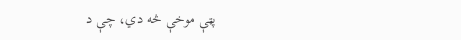پټې موخې څه دي، چې د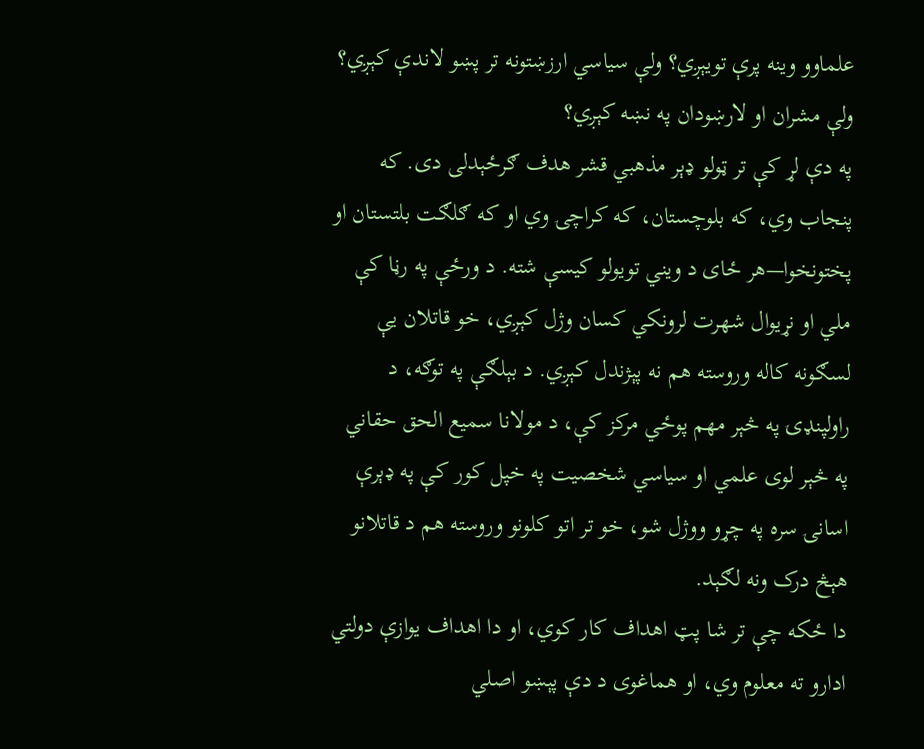علماوو وینه پرې تویېږي؟ ولې سیاسي ارزښتونه تر پښو لاندې کېږي؟ ولې مشران او لارښودان په نښه کېږي؟
په دې لړ کې تر ټولو ډېر مذهبي قشر هدف ګرځېدلی دی. که پنجاب وي، که بلوچستان، که کراچۍ وي او که ګلګت بلتستان او پختونخوا—هر ځای د ویني تویولو کیسې شته. د ورځې په رڼا کې ملي او نړیوال شهرت لرونکي کسان وژل کېږي، خو قاتلان یې لسګونه کاله وروسته هم نه پېژندل کېږي. د بېلګې په توګه، د راولپنډۍ په څېر مهم پوځي مرکز کې، د مولانا سمیع الحق حقاني په څېر لوی علمي او سیاسي شخصیت په خپل کور کې په ډېرې اسانۍ سره په چړو ووژل شو، خو تر اتو کلونو وروسته هم د قاتلانو هېڅ درک ونه لګېد.
دا ځکه چې تر شا پټ اهداف کار کوي، او دا اهداف یوازې دولتي ادارو ته معلوم وي، او هماغوی د دې پېښو اصلي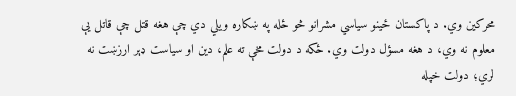محرکین وي. د پاکستان ځینو سیاسي مشرانو څو ځله په ښکاره ویلي دي چې هغه قتل چې قاتل یې معلوم نه وي، د هغه مسؤل دولت وي. ځکه د دولت مخې ته علم، دین او سیاست ډېر ارزښت نه لري؛ دولت خپله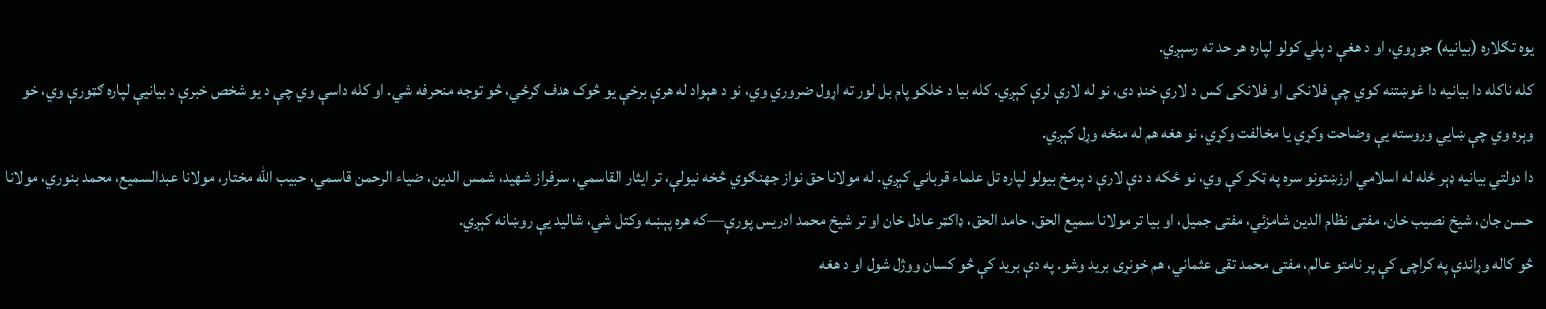یوه تګلاره (بیانیه) جوړوي، او د هغې د پلي کولو لپاره هر حد ته رسېږي.
کله ناکله دا بیانیه دا غوښتنه کوي چې فلانکی او فلانکی کس د لارې خنډ دی، نو له لارې لرې کېږي. کله بیا د خلکو پام بل لور ته اړول ضروري وي، نو د هېواد له هرې برخې یو څوک هدف ګرځي، څو توجه منحرفه شي. او کله داسې وي چې د یو شخص خبرې د بیانیې لپاره ګټورې وي، خو وېره وي چې ښايي وروسته یې وضاحت وکړي یا مخالفت وکړي، نو هغه هم له منځه وړل کېږي.
دا دولتي بیانیه ډېر ځله له اسلامي ارزښتونو سره په ټکر کې وي، نو ځکه د دې لارې د پرمخ بیولو لپاره تل علماء قرباني کېږي. له مولانا حق نواز جهنګوي څخه نیولې، تر ایثار القاسمي، سرفراز شهید، شمس الدین، ضیاء الرحمن قاسمي، حبیب الله مختار، مولانا عبدالسمیع، محمد بنوري، مولانا حسن جان، شیخ نصیب خان، مفتی نظام الدین شامزئي، مفتی جمیل، او بیا تر مولانا سمیع الحق، حامد الحق، ډاکټر عادل خان او تر شیخ محمد ادریس پورې—که هره پېښه وکتل شي، شالید یې روښانه کېږي.
څو کاله وړاندې په کراچۍ کې پر نامتو عالم، مفتی محمد تقی عثماني، هم خونړی برید وشو. په دې برید کې څو کسان ووژل شول او د هغه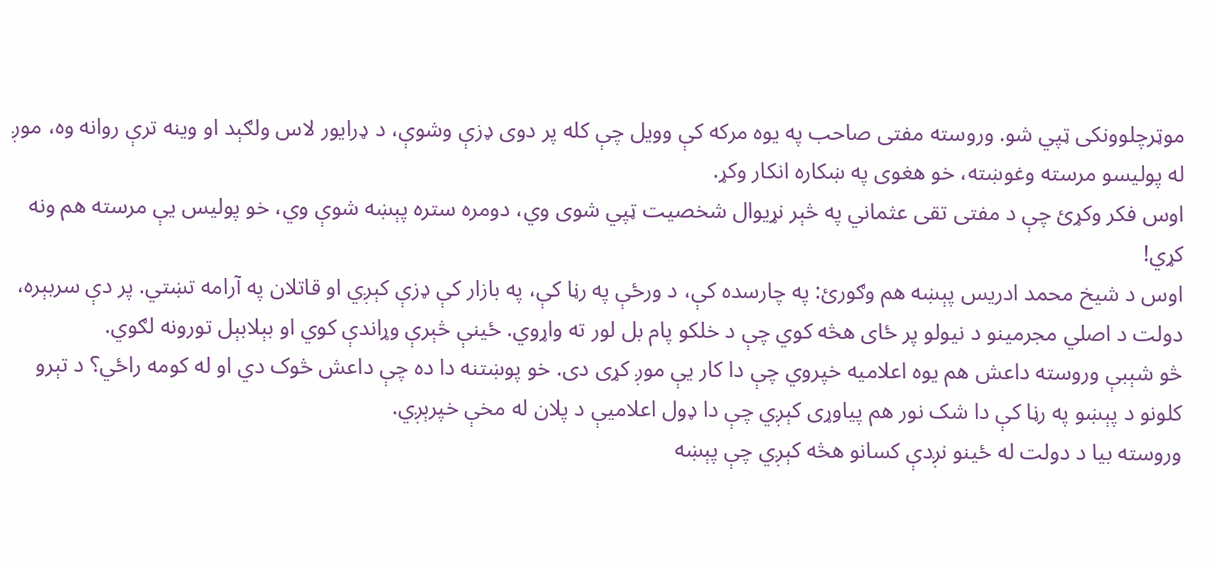موټرچلوونکی ټپي شو. وروسته مفتی صاحب په یوه مرکه کې وویل چې کله پر دوی ډزې وشوې، د ډرایور لاس ولګېد او وینه ترې روانه وه، موږ له پولیسو مرسته وغوښته، خو هغوی په ښکاره انکار وکړ.
اوس فکر وکړئ چې د مفتی تقی عثماني په څېر نړیوال شخصیت ټپي شوی وي، دومره ستره پېښه شوې وي، خو پولیس یې مرسته هم ونه کړي!
اوس د شیخ محمد ادریس پېښه هم وګورئ: په چارسده کې، د ورځې په رڼا کې، په بازار کې ډزې کېږي او قاتلان په آرامه تښتي. پر دې سربېره، دولت د اصلي مجرمینو د نیولو پر ځای هڅه کوي چې د خلکو پام بل لور ته واړوي. ځینې څېرې وړاندې کوي او بېلابېل تورونه لګوي.
څو شېبې وروسته داعش هم یوه اعلامیه خپروي چې دا کار یې موږ کړی دی. خو پوښتنه دا ده چې داعش څوک دي او له کومه راځي؟ د تېرو کلونو د پېښو په رڼا کې دا شک نور هم پیاوړی کېږي چې دا ډول اعلامیې د پلان له مخې خپرېږي.
وروسته بیا د دولت له ځینو نږدې کسانو هڅه کېږي چې پېښه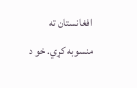افغانستان ته منسوبه کړي. خو د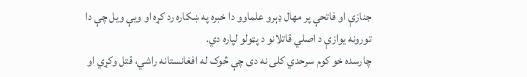جنازې او فاتحې پر مهال ډېرو علماوو دا خبره په ښکاره رد کړه او ویې ویل چې دا تورونه یوازې د اصلي قاتلانو د پټولو لپاره دي.
چارسده خو کوم سرحدي کلی نه دی چې څوک له افغانستانه راشي، قتل وکړي او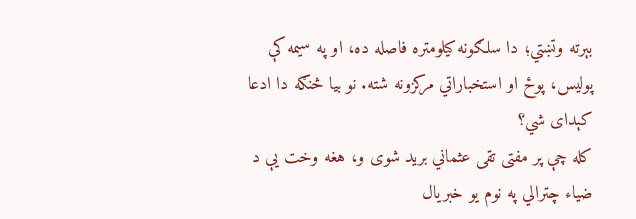بېرته وتښتي؛ دا سلګونه کیلومتره فاصله ده، او په سیمه کې پولیس، پوځ او استخباراتي مرکزونه شته. نو بیا څنګه دا ادعا کېدای شي؟
کله چې پر مفتی تقی عثماني برید شوی و، هغه وخت یې د ضیاء چترالي په نوم یو خبریال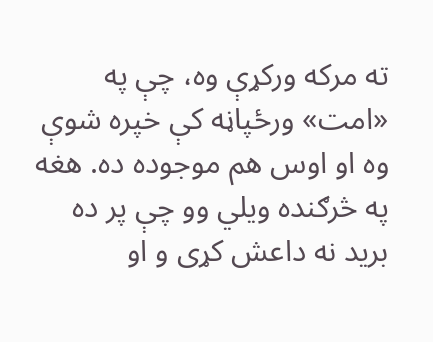ته مرکه ورکړې وه، چې په «امت» ورځپاڼه کې خپره شوې وه او اوس هم موجوده ده. هغه په څرګنده ویلي وو چې پر ده برید نه داعش کړی و او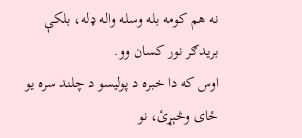نه هم کومه بله وسله واله ډله، بلکې بریدګر نور کسان وو.
اوس که دا خبره د پولیسو د چلند سره یو ځای وڅېړئ، نو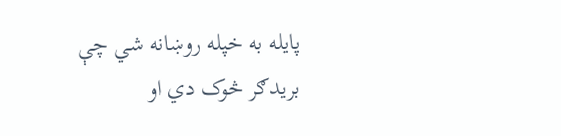پایله به خپله روښانه شي چې بریدګر څوک دي او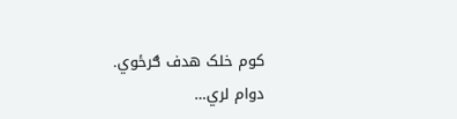کوم خلک هدف ګرځوي.
دوام لري…